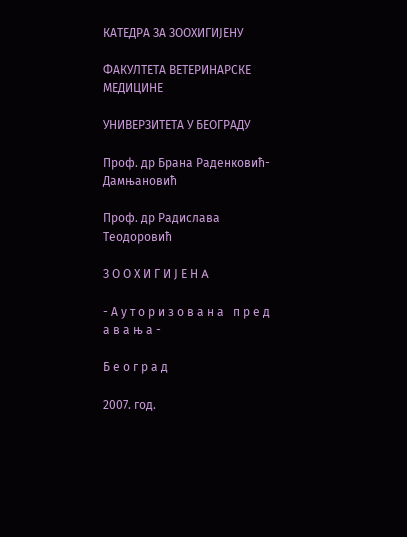КАТЕДРА ЗА ЗООХИГИЈЕНУ

ФАКУЛТЕТА ВЕТЕРИНАРСКЕ МЕДИЦИНЕ

УНИВЕРЗИТЕТА У БЕОГРАДУ

Проф. др Брана Раденковић-Дамњановић

Проф. др Радислава Теодоровић

З О О Х И Г И Ј Е Н A

- А у т о р и з о в а н а   п р е д а в а њ а -

Б е о г р а д

2007. год.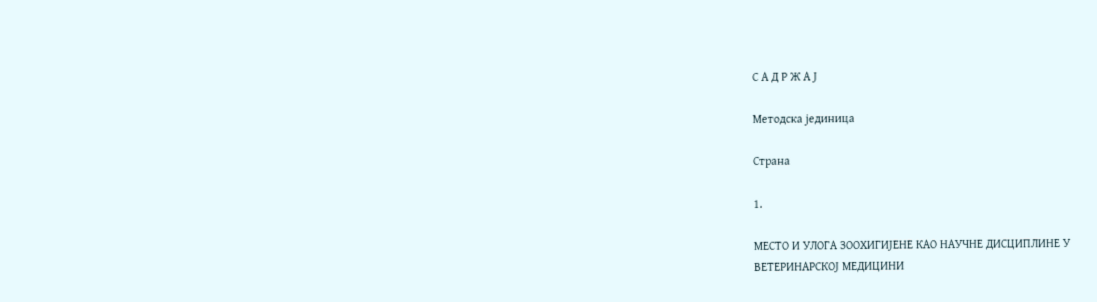С А Д Р Ж А Ј

Методска јединица

Страна

1.

МЕСТО И УЛОГА ЗООХИГИЈЕНЕ КАО НАУЧНЕ ДИСЦИПЛИНЕ У
ВЕТЕРИНАРСКОЈ МЕДИЦИНИ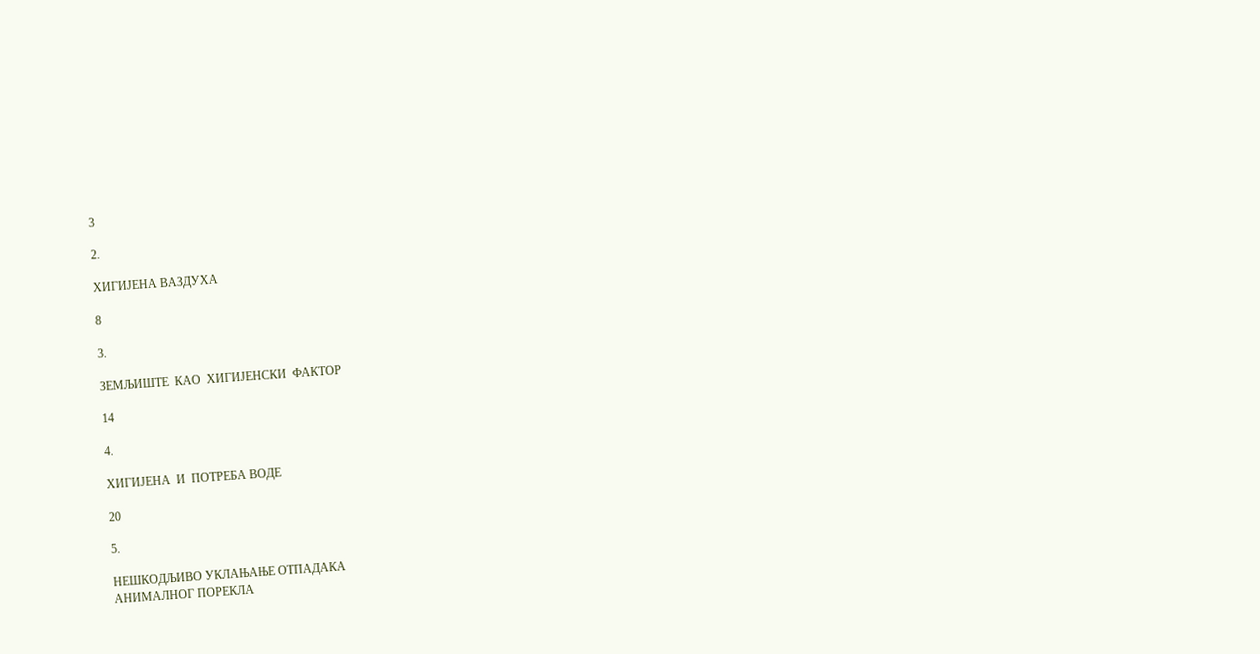3

2.

ХИГИЈЕНА ВАЗДУХА

8

3.

ЗЕМЉИШТЕ  КАО  ХИГИЈЕНСКИ  ФАКТОР

14

4.

ХИГИЈЕНА  И  ПОТРЕБА ВОДЕ

20

5.

НЕШКОДЉИВО УКЛАЊАЊЕ ОТПАДАКА
АНИМАЛНОГ ПОРЕКЛА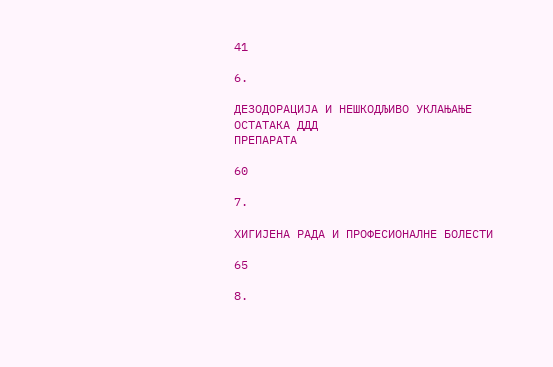41

6.

ДЕЗОДОРАЦИЈА И НЕШКОДЉИВО УКЛАЊАЊЕ ОСТАТАКА ДДД
ПРЕПАРАТА

60

7.

ХИГИЈЕНА РАДА И ПРОФЕСИОНАЛНЕ БОЛЕСТИ

65

8.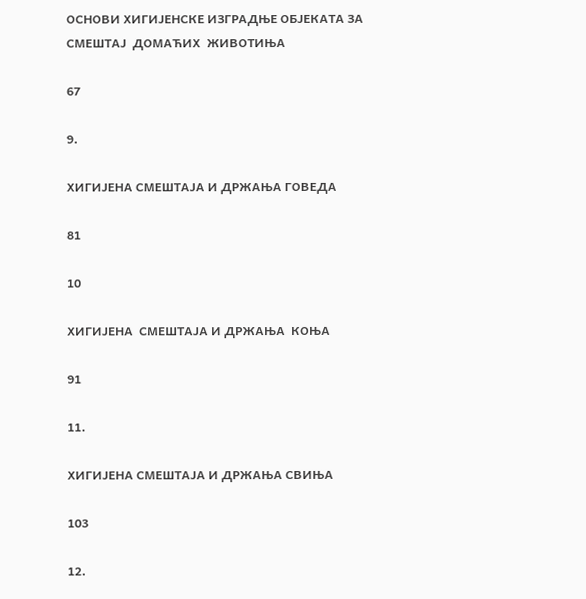ОСНОВИ ХИГИЈЕНСКЕ ИЗГРАДЊЕ ОБЈЕКАТА ЗА
СМЕШТАЈ  ДОМАЋИХ  ЖИВОТИЊА

67

9.

ХИГИЈЕНА СМЕШТАЈА И ДРЖАЊА ГОВЕДА

81

10

ХИГИЈЕНА  СМЕШТАЈА И ДРЖАЊА  КОЊА

91

11.

ХИГИЈЕНА СМЕШТАЈА И ДРЖАЊА СВИЊА

103

12.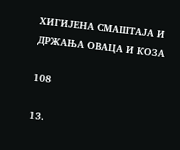ХИГИЈЕНА СМАШТАЈА И ДРЖАЊА ОВАЦА И КОЗА

108

13.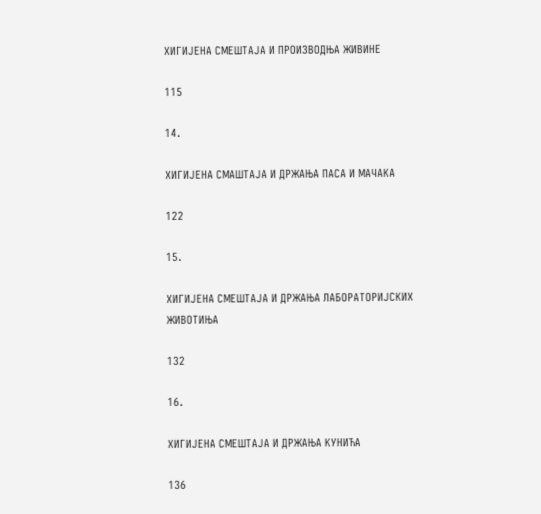ХИГИЈЕНА СМЕШТАЈА И ПРОИЗВОДЊА ЖИВИНЕ

115

14.

ХИГИЈЕНА СМАШТАЈА И ДРЖАЊА ПАСА И МАЧАКА

122

15.

ХИГИЈЕНА СМЕШТАЈА И ДРЖАЊА ЛАБОРАТОРИЈСКИХ ЖИВОТИЊА

132

16.

ХИГИЈЕНА СМЕШТАЈА И ДРЖАЊА КУНИЋА

136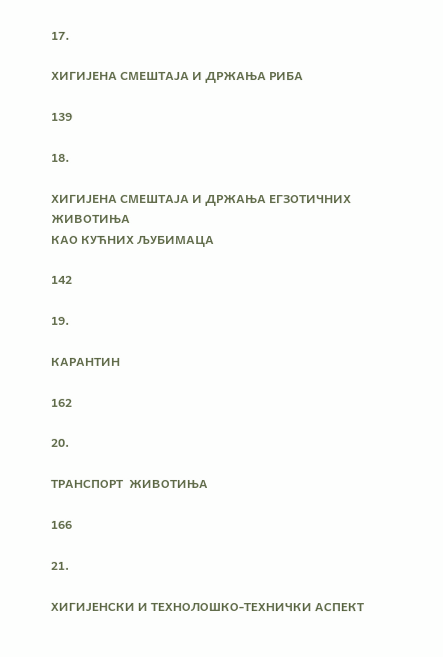17.

ХИГИЈЕНА СМЕШТАЈА И ДРЖАЊА РИБА

139

18.

ХИГИЈЕНА СМЕШТАЈА И ДРЖАЊА ЕГЗОТИЧНИХ ЖИВОТИЊА
КАО КУЋНИХ ЉУБИМАЦА

142

19.

КАРАНТИН

162

20.

ТРАНСПОРТ  ЖИВОТИЊА

166

21.

ХИГИЈЕНСКИ И ТЕХНОЛОШКО-ТЕХНИЧКИ АСПЕКТ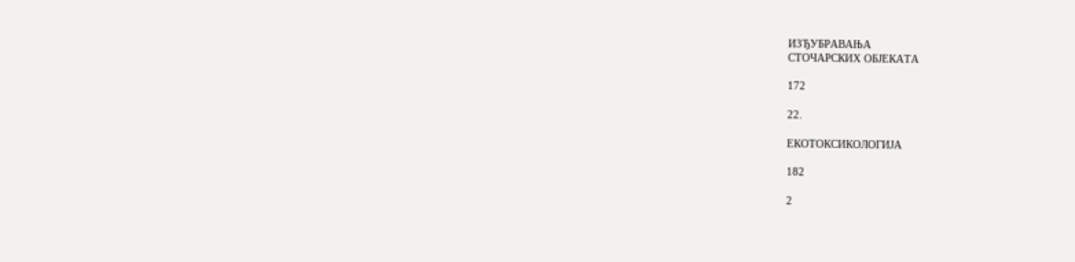ИЗЂУБРАВАЊА
СТОЧАРСКИХ ОБЈЕКАТА

172

22.

ЕКОТОКСИКОЛОГИЈА

182

2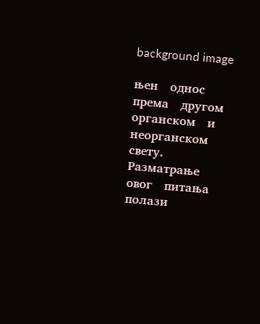background image

њен   однос   према   другом   органском   и   неорганском   свету.   Разматрање   овог   питања
полази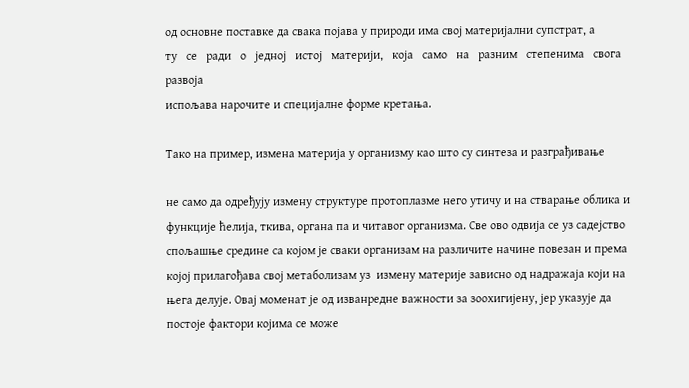од основне поставке да свака појава у природи има свој материјални супстрат, а
ту   се   ради   о   једној   истој   материји,   која   само   на   разним   степенима   свога   развоја
испољава нарочите и специјалне форме кретања.

Тако на пример, измена материја у организму као што су синтеза и разграђивање

не само да одређују измену структуре протоплазме него утичу и на стварање облика и
функције ћелија, ткива, органа па и читавог организма. Све ово одвија се уз садејство
спољашње средине са којом је сваки организам на различите начине повезан и према
којој прилагођава свој метаболизам уз  измену материје зависно од надражаја који на
њега делује. Овај моменат је од изванредне важности за зоохигијену, јер указује да
постоје фактори којима се може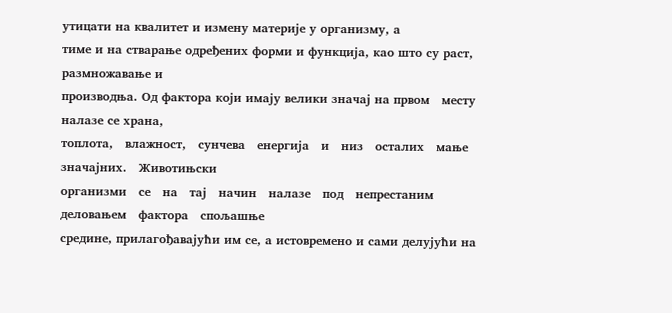утицати на квалитет и измену материје у организму, а
тиме и на стварање одређених форми и функција, као што су раст, размножавање и
производња. Од фактора који имају велики значај на првом   месту налазе се храна,
топлота,   влажност,   сунчева   енергија   и   низ   осталих   мање   значајних.   Животињски
организми   се   на   тај   начин   налазе   под   непрестаним   деловањем   фактора   спољашње
средине, прилагођавајући им се, а истовремено и сами делујући на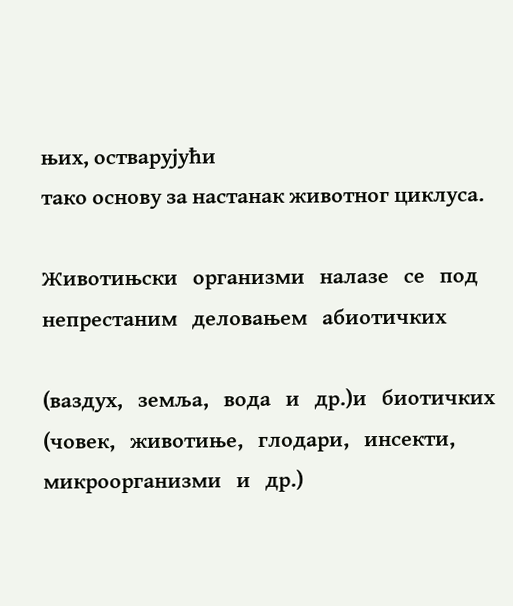њих, остварујући
тако основу за настанак животног циклуса.

Животињски   организми   налазе   се   под   непрестаним   деловањем   абиотичких

(ваздух,   земља,   вода   и   др.)и   биотичких   (човек,   животиње,   глодари,   инсекти,
микроорганизми   и   др.)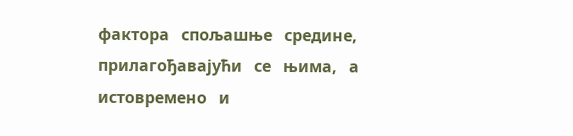фактора   спољашње   средине,   прилагођавајући   се   њима,   а
истовремено   и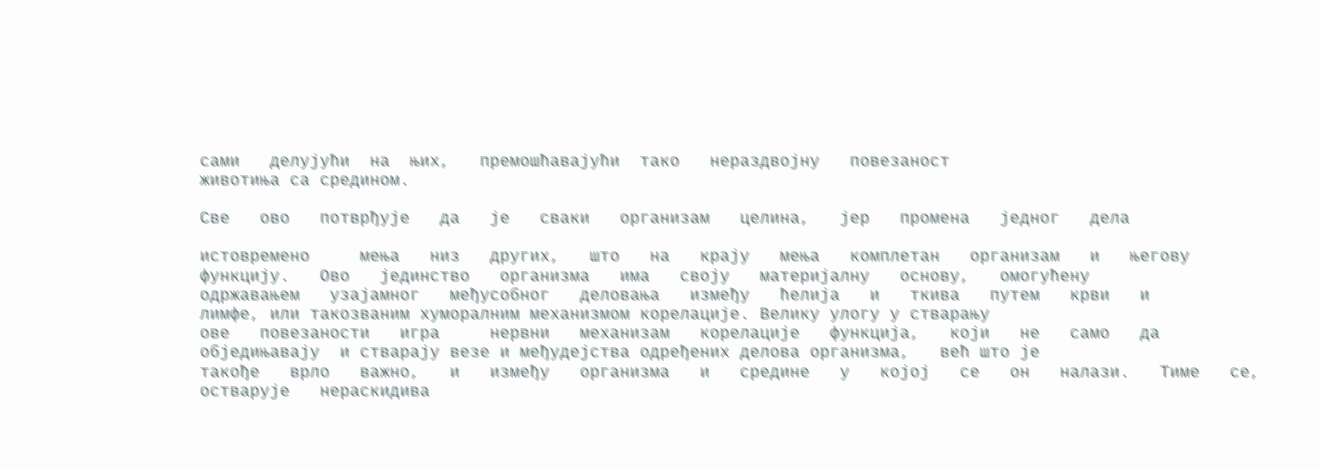сами   делујући  на  њих,   премошћавајући  тако   нераздвојну   повезаност
животиња са средином.

Све   ово   потврђује   да   је   сваки   организам   целина,   јер   промена   једног   дела

истовремено     мења   низ   других,   што   на   крају   мења   комплетан   организам   и   његову
функцију.   Ово   јединство   организма   има   своју   материјалну   основу,   омогућену
одржавањем   узајамног   међусобног   деловања   између   ћелија   и   ткива   путем   крви   и
лимфе, или такозваним хуморалним механизмом корелације. Велику улогу у стварању
ове   повезаности   игра     нервни   механизам   корелације   функција,   који   не   само   да
обједињавају  и стварају везе и међудејства одређених делова организма,   већ што је
такође   врло   важно,   и   између   организма   и   средине   у   којој   се   он   налази.   Тиме   се,
остварује   нераскидива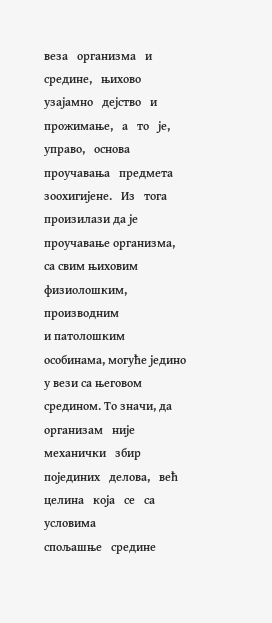веза   организма   и   средине,   њихово   узајамно   дејство   и
прожимање,   а   то   је,   управо,   основа   проучавања   предмета   зоохигијене.   Из   тога
произилази да је проучавање организма, са свим њиховим физиолошким, производним
и патолошким особинама, могуће једино у вези са његовом средином. То значи, да
организам   није   механички   збир   појединих   делова,   већ   целина   која   се   са   условима
спољашње   средине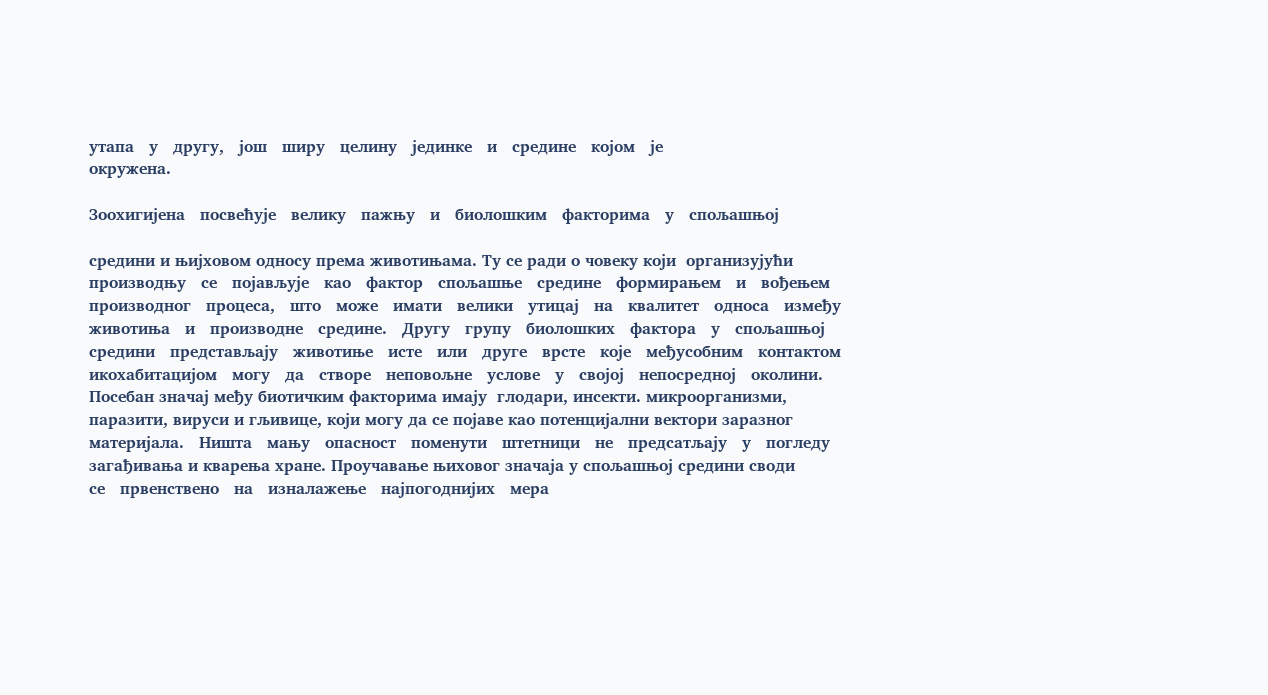утапа   у   другу,   још   ширу   целину   јединке   и   средине   којом   је
окружена.

Зоохигијена   посвећује   велику   пажњу   и   биолошким   факторима   у   спољашњој

средини и њијховом односу према животињама. Ту се ради о човеку који  организујући
производњу   се   појављује   као   фактор   спољашње   средине   формирањем   и   вођењем
производног   процеса,   што   може   имати   велики   утицај   на   квалитет   односа   између
животиња   и   производне   средине.   Другу   групу   биолошких   фактора   у   спољашњој
средини   представљају   животиње   исте   или   друге   врсте   које   међусобним   контактом
икохабитацијом   могу   да   створе   неповољне   услове   у   својој   непосредној   околини.
Посебан значај међу биотичким факторима имају  глодари, инсекти. микроорганизми,
паразити, вируси и гљивице, који могу да се појаве као потенцијални вектори заразног
материјала.   Ништа   мању   опасност   поменути   штетници   не   предсатљају   у   погледу
загађивања и кварења хране. Проучавање њиховог значаја у спољашњој средини своди
се   првенствено   на   изналажење   најпогоднијих   мера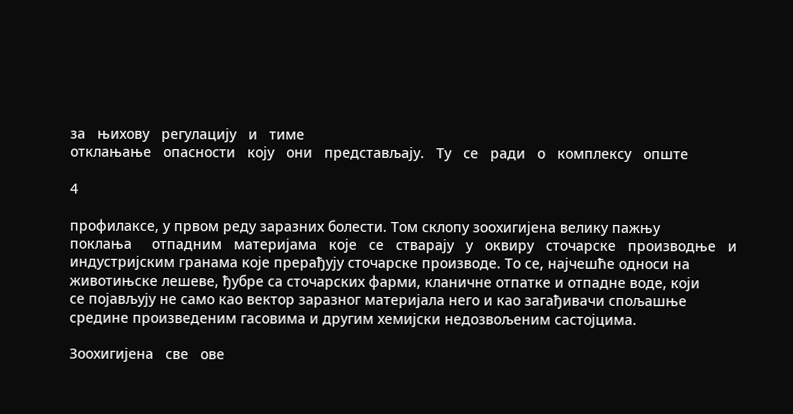за   њихову   регулацију   и   тиме
отклањање   опасности   коју   они   представљају.   Ту   се   ради   о   комплексу   опште

4

профилаксе, у првом реду заразних болести. Том склопу зоохигијена велику пажњу
поклања     отпадним   материјама   које   се   стварају   у   оквиру   сточарске   производње   и
индустријским гранама које прерађују сточарске производе. То се, најчешће односи на
животињске лешеве, ђубре са сточарских фарми, кланичне отпатке и отпадне воде, који
се појављују не само као вектор заразног материјала него и као загађивачи спољашње
средине произведеним гасовима и другим хемијски недозвољеним састојцима.

Зоохигијена   све   ове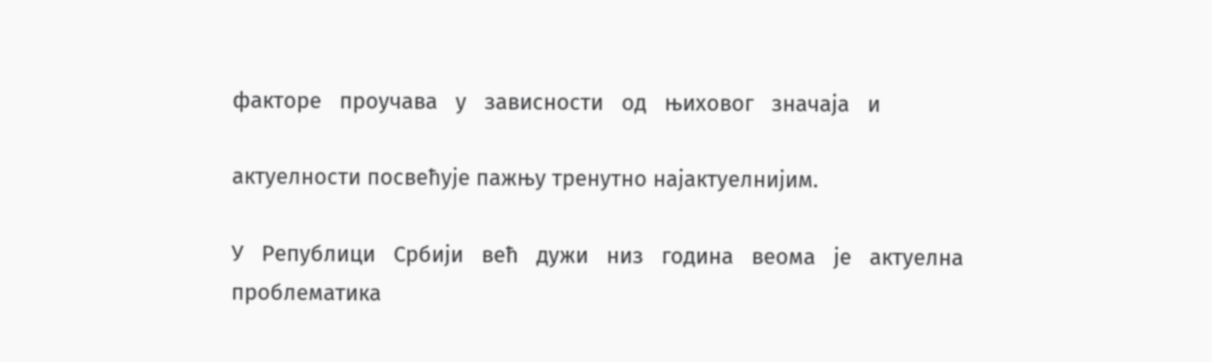факторе   проучава   у   зависности   од   њиховог   значаја   и

актуелности посвећује пажњу тренутно најактуелнијим.

У   Републици   Србији   већ   дужи   низ   година   веома   је   актуелна   проблематика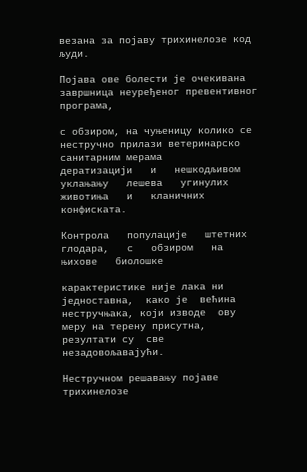везана за појаву трихинелозе код људи.

Појава ове болести је очекивана завршница неуређеног превентивног програма,

с обзиром, на чуњеницу колико се нестручно прилази ветеринарско санитарним мерама
дератизацији   и   нешкодљивом   уклањању   лешева   угинулих   животиња   и   кланичних
конфиската.

Контрола   популације   штетних   глодара,   с   обзиром   на   њихове   биолошке

карактеристике није лака ни једноставна,  како је  већина нестручњака, који изводе  ову
меру на терену присутна, резултати су  све незадовољавајући.

Нестручном решавању појаве трихинелозе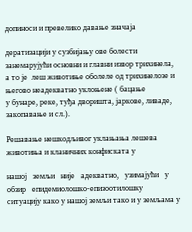допиноси и превелико давање значаја

дератизацији у сузбијању ове болести занемарујући основни и главни извор трихинела,
а то је  леш животиње оболеле од трихинелозе и његово неадекватно уклоњене ( бацање
у бунаре, реке, туђа дворишта, јаркове, ливаде, закопавање и сл.).

Решавање нешкодљивог уклањања лешева животиња и кланичних конфиската у

нашој   земљи   није   адекватно,   узимајући   у   обзир   епидемиолошко-епизоотилошку
ситуацију како у нашој земљи тако и у земљама у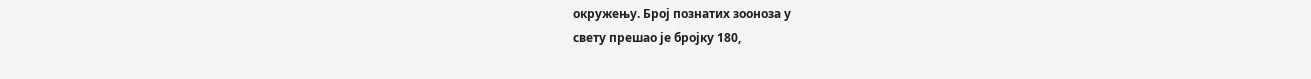окружењу. Број познатих зооноза у
свету прешао је бројку 180,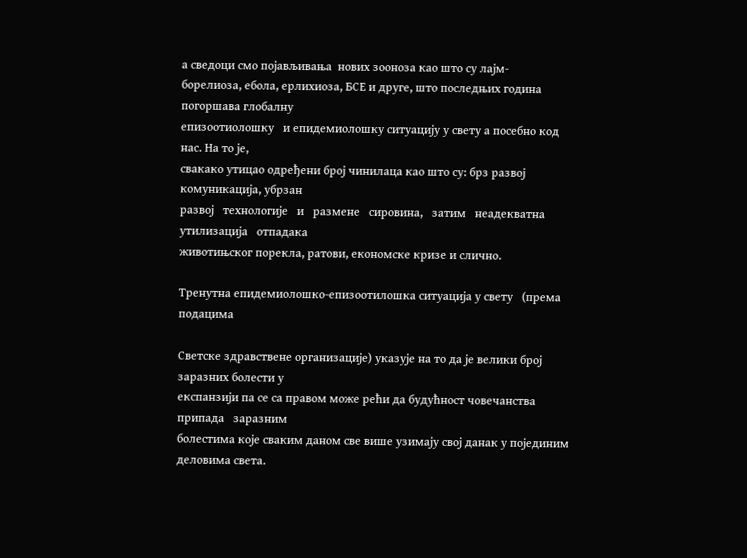а сведоци смо појављивања  нових зооноза као што су лајм-
борелиоза, ебола, ерлихиоза, БСЕ и друге, што последњих година погоршава глобалну
епизоотиолошку   и епидемиолошку ситуацију у свету а посебно код  нас. На то је,
свакако утицао одређени број чинилаца као што су: брз развој комуникација, убрзан
развој   технологије   и   размене   сировина,   затим   неадекватна   утилизација   отпадака
животињског порекла, ратови, економске кризе и слично.

Тренутна епидемиолошко-епизоотилошка ситуација у свету   (према подацима

Светске здравствене организације) указује на то да је велики број заразних болести у
експанзији па се са правом може рећи да будућност човечанства припада   заразним
болестима које сваким даном све више узимају свој данак у појединим деловима света.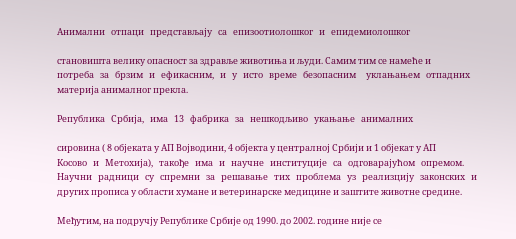Анимални   отпаци   представљају   са   епизоотиолошког   и   епидемиолошког

становишта велику опасност за здравље животиња и људи. Самим тим се намеће и
потреба   за   брзим   и   ефикасним,   и   у   исто   време   безопасним     уклањањем   отпадних
материја анималног прекла.

Република   Србија,   има   13   фабрика   за   нешкодљиво   укањање   анималних

сировина ( 8 објеката у АП Војводини, 4 објекта у централној Србији и 1 објекат у АП
Косово   и   Метохија),   такође   има   и   научне   институције   са   одговарајућом   опремом.
Научни   радници   су   спремни   за   решавање   тих   проблема   уз   реализцију   законских   и
других прописа у области хумане и ветеринарске медицине и заштите животне средине.

Међутим, на подручју Републике Србије од 1990. до 2002. године није се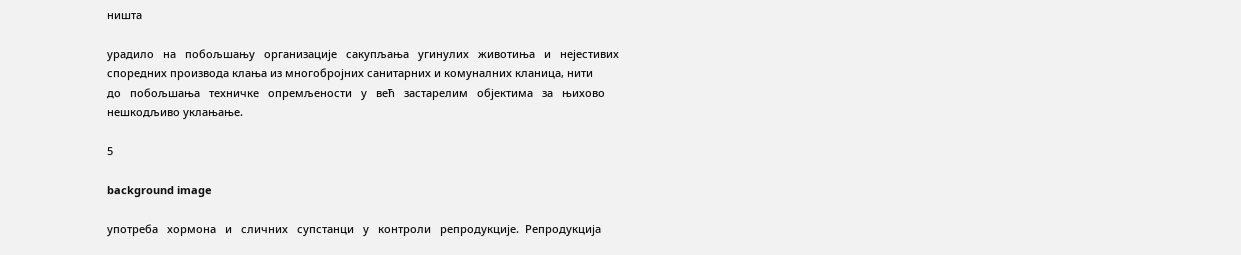ништа

урадило   на   побољшању   организације   сакупљања   угинулих   животиња   и   нејестивих
споредних производа клања из многобројних санитарних и комуналних кланица, нити
до   побољшања   техничке   опремљености   у   већ   застарелим   објектима   за   њихово
нешкодљиво уклањање.

5

background image

употреба   хормона   и   сличних   супстанци   у   контроли   репродукције.  Репродукција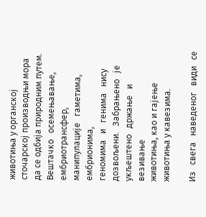животиња у органској   сточарској производњи мора да се одбија природним путем.
Вештачко   осемењавање,   ембриотрансфер,   манипулације   гаметима,   ембрионима,
геномима   и   генима   нису   дозвољени.   Забрањено   је   укљештено   држање   и   везивање
животиња, као и гајење животиња у кавезима.

Из   свега   наведеног   види   се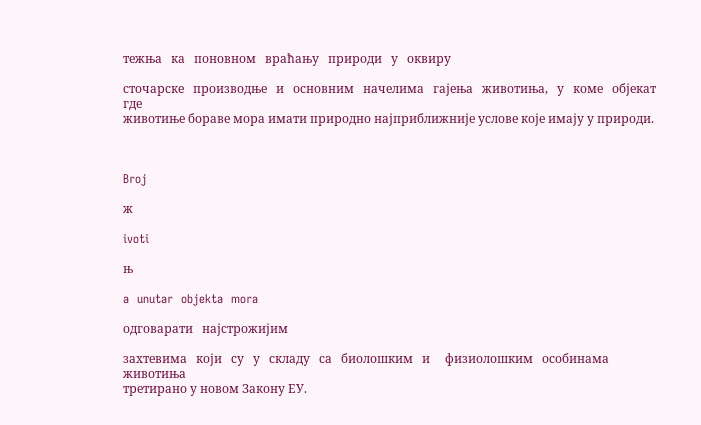тежња   ка   поновном   враћању   природи   у   оквиру

сточарске   производње   и   основним   начелима   гајења   животиња,   у   коме   објекат   где
животиње бораве мора имати природно најприближније услове које имају у природи.



Broj

ж

ivoti

њ

a  unutar  objekta  mora

одговарати   најстрожијим

захтевима   који   су   у   складу   са   биолошким   и     физиолошким   особинама   животиња
третирано у новом Закону ЕУ.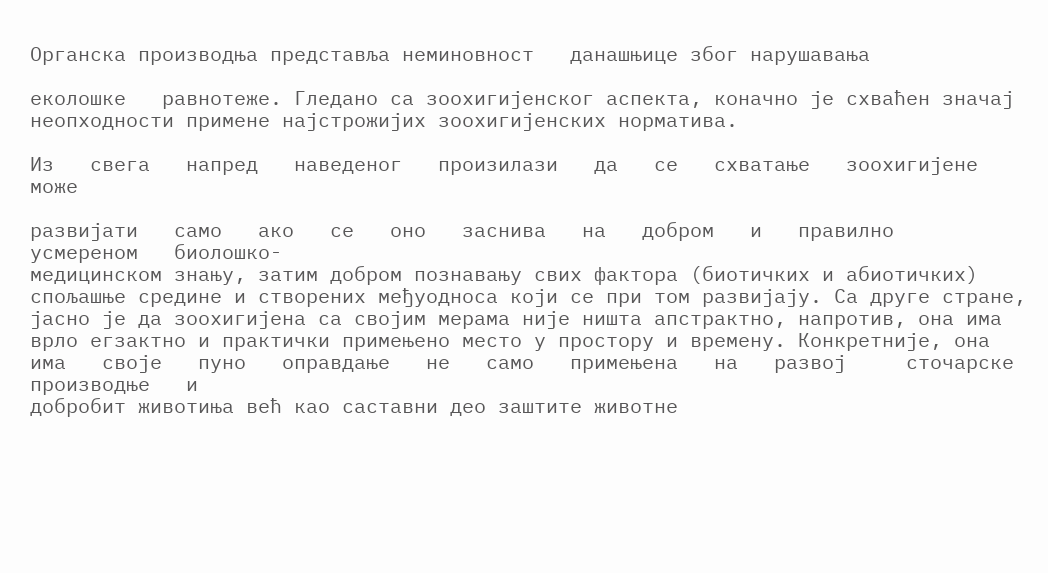Органска производња представља неминовност   данашњице због нарушавања

еколошке   равнотеже. Гледано са зоохигијенског аспекта, коначно је схваћен значај
неопходности примене најстрожијих зоохигијенских норматива.

Из   свега   напред   наведеног   произилази   да   се   схватање   зоохигијене   може

развијати   само   ако   се   оно   заснива   на   добром   и   правилно   усмереном   биолошко-
медицинском знању, затим добром познавању свих фактора (биотичких и абиотичких)
спољашње средине и створених међуодноса који се при том развијају. Са друге стране,
јасно је да зоохигијена са својим мерама није ништа апстрактно, напротив, она има
врло егзактно и практички примењено место у простору и времену. Конкретније, она
има   своје   пуно   оправдање   не   само   примењена   на   развој     сточарске   производње   и
добробит животиња већ као саставни део заштите животне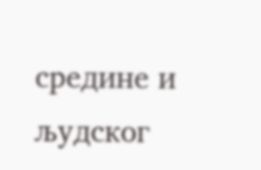средине и људског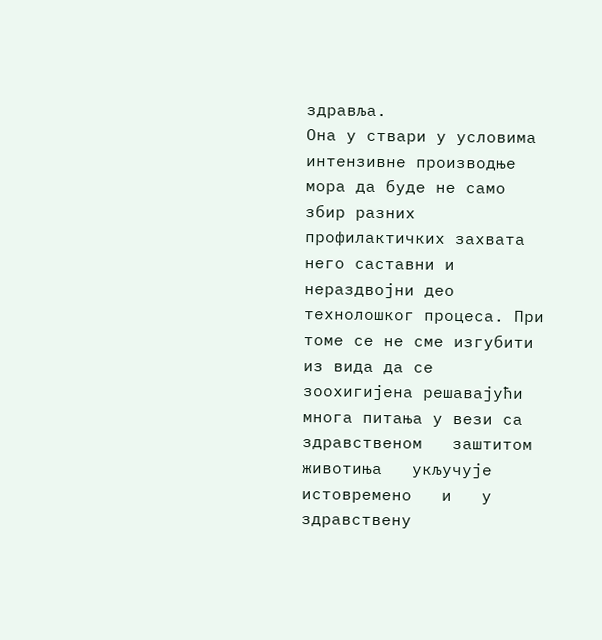здравља.
Она у ствари у условима интензивне производње мора да буде не само збир разних
профилактичких захвата него саставни и нераздвојни део технолошког процеса. При
томе се не сме изгубити из вида да се зоохигијена решавајући многа питања у вези са
здравственом   заштитом   животиња   укључује   истовремено   и   у   здравствену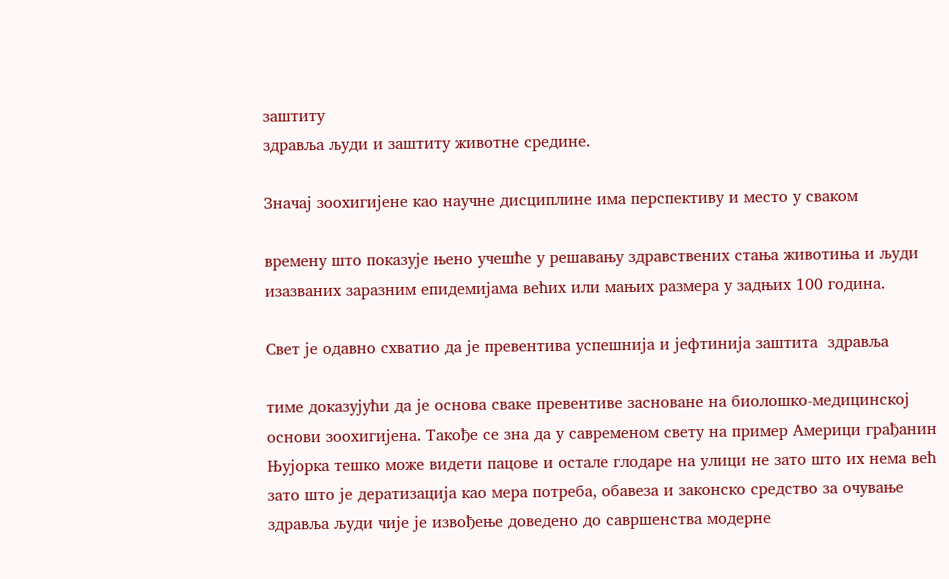заштиту
здравља људи и заштиту животне средине.

Значај зоохигијене као научне дисциплине има перспективу и место у сваком

времену што показује њено учешће у решавању здравствених стања животиња и људи
изазваних заразним епидемијама већих или мањих размера у задњих 100 година.

Свет је одавно схватио да је превентива успешнија и јефтинија заштита  здравља

тиме доказујући да је основа сваке превентиве засноване на биолошко-медицинској
основи зоохигијена. Такође се зна да у савременом свету на пример Америци грађанин
Њујорка тешко може видети пацове и остале глодаре на улици не зато што их нема већ
зато што је дератизација као мера потреба, обавеза и законско средство за очување
здравља људи чије је извођење доведено до савршенства модерне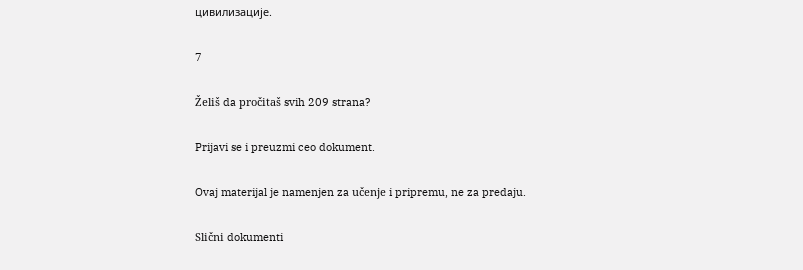цивилизације.

7

Želiš da pročitaš svih 209 strana?

Prijavi se i preuzmi ceo dokument.

Ovaj materijal je namenjen za učenje i pripremu, ne za predaju.

Slični dokumenti